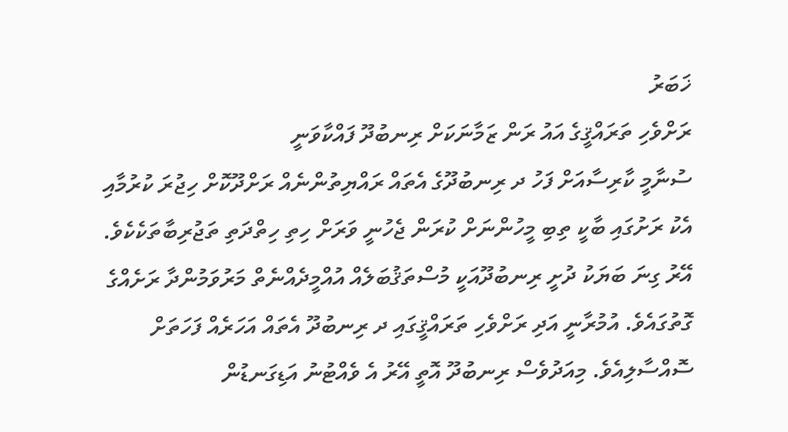ޚަބަރު
ރަށްވެހި ތަރައްޤީގެ އައު ރަން ޒަމާނަކަށް ރިނބުދޫ ފައްކާވަނީ
ސުނާމީ ކާރިސާއަށް ފަހު ދ ރިނބުދޫގެ އެތައް ރައްޔިތުންނެއް ރަށްދޫކޮށް ހިޖުރަ ކުރުމާއި އެކު ރަށުގައި ބާކީ ތިބި މީހުންނަށް ކުރަން ޖެހުނީ ވަރަށް ހިތި ހިތްދަތި ތަޖުރިބާތަކެކެވެ. އޭރު ގިނަ ބަޔަކު ދުށީ ރިނބުދޫއަކީ މުސްތަޤުބަލެއް އުއްމީދެއްނެތް މަރުވަމުންދާ ރަށެއްގެ ގޮތުގައެވެ. އުމުރާނީ އަދި ރަށްވެހި ތަރައްޤީގައި ދ ރިނބުދޫ އެތައް އަހަރެއް ފަހަތަށް ސޮއްސާލިއެވެ. މިއަދުވެސް ރިނބުދޫ އޮތީ އޭރު އެ ވެއްޓުނު އަޑިގަނޑުން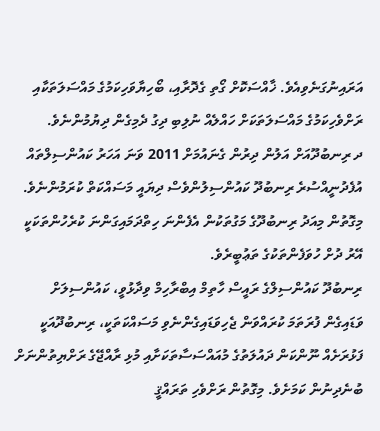އަރައިނުގަނެވިއެވެ. ޚާއްސަކޮށް ގޯތި ގެދޮރާއި، ބޯހިޔާވަހިކަމުގެ މައްސަލަތަކާއި ރަށްވެހިކަމުގެ މައްސަލަތަކަށް ހައްލެއް ނުލިބި ދިގު ދެމިގެން ދިޔުމުންނެވެ.
ދ ރިނބުދޫއަށް އަލުން ދިރުން ގެނައުމަށް 2011 ވަނަ އަހަރު ކައުންސިލްތައް އުފެދުނީއްސުރެ ރިނބުދޫ ކައުންސިލުންވެސް ދިޔައީ މަސައްކަތް ކުރަމުންނެވެ. މިގޮތުން މިއަދު ރިނބުދޫގެ މަގުތަކުން އެފެންނަ ހިތްދަމައިގަންނަ ކުރެހުންތަކަކީ އޭރު ދުށް ހުވަފެންތަކުގެ ތަޢުބީރެވެ.
ރިނބުދޫ ކައުންސިލްގެ ރައީސް ހާތިމް އިބްރާހިމް ވިދާޅުވީ، ކައުންސިލަށް ވަޑައިގެން ފުރަތަމަ ކުރައްވަން ޖެހިވަޑައިގެންނެވި މަސައްކަތަކީ، ރިނބުދޫއަކީ ފަޅުރަށެއް ނޫންކަން ދައުލަތުގެ މުއައްސަސާތަކަށާއި މުޅި ރާއްޖޭގެ ރަށްޔިތުންނަށް ބުނެދިނުން ކަމަށެވެ. މިގޮތުން ރަށްވެހި ތަރައްޤީ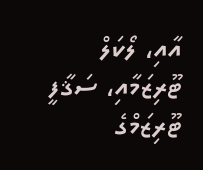އާއި، ލޯކަލް ޓޫރިޒަމާއި، ސަޤާފީ ޓޫރިޒަމްގެ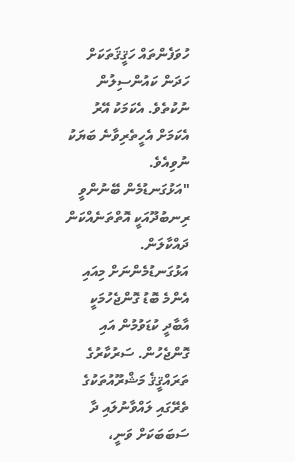ހުވަފެންތައް ހަޤީޤަތަކަށް ހަދަން ކައުންސިލުން ނުކުތެވެ. އެކަމަކު އޭރު އެކަމަށް އެހީތެރިވާނެ ބަޔަކު ނުވިއެވެ.
"އަޅުގަނޑުމެން ބޭނުންވީ ރިނބުދޫއަކީ އޮތްތަނެއްކަން ދައްކާލަން. އަޅުގަނޑުމެންނަށް މިއައި އެންމެ ބޮޑު ގޮންޖެހުމަކީ އާބާދީ ކުޑަވުމުން އައި ގޮންޖެހުން. ސަރުކާރުގެ ތަރައްޤީޤެ މަޝްރޫއުތަކުގެ ތެރޭގައި ލައްވާނުލައި ދާ ސަބަބަކަށް ވަނީ،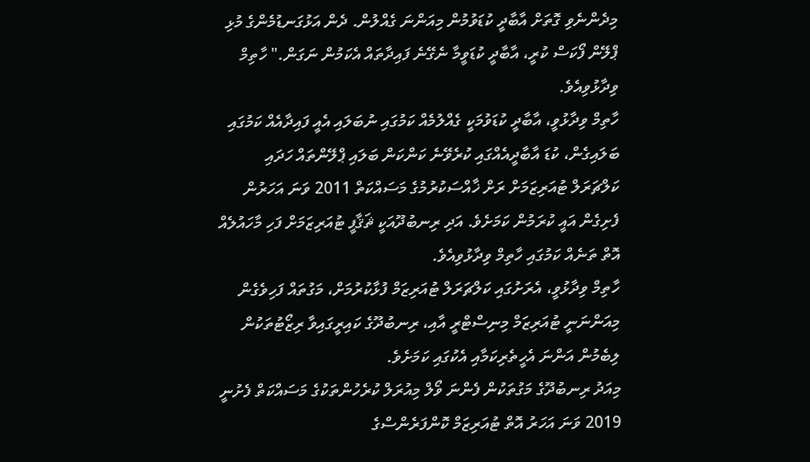މިދެންނެވި ގޮތަށް އާބާދީ ކުޑަވުމުން މިއަންނަ ގެއްލުން. ދެން އަޅުގަނޑުމެންގެ މުޅި ޕްލޭން ފޯކަސް ކުރީ، އާބާދީ ކުޑަވީމާ ނެގޭނެ ފައިދާތައް އެކަމުން ނަގަން." ހާތިމް ވިދާޅުވިއެވެ.
ހާތިމް ވިދާޅުވީ، އާބާދީ ކުޑަވުމަކީ ގެއްލުމެއް ކަމުގައި ނުބަލައި އެއީ ފައިދާއެއް ކަމުގައި ބަލައިގެން، ކުޑަ އާބާދީއެއްގައި ކުރެވޭނެ ކަންކަން ބަލައި ޕްލޭންތައް ހަދައި ކަލްޗަރަލް ޓުއަރިޒަމަށް ރަށް ޚާއްސަކުރުމުގެ މަސައްކަތް 2011 ވަނަ އަހަރުން ފެށިގެން އައީ ކުރަމުން ކަމަށެވެ. އަދި ރިނބުދޫއަކީ ޘަޤާފީ ޓުއަރިޒަމަށް ފަހި މާހައުލެއް އޮތް ތަނެއް ކަމުގައި ހާތިމް ވިދާޅުވިއެވެ.
ހާތިމް ވިދާޅުވީ، އެރަށުގައި ކަލްޗަރަލް ޓުއަރިޒަމް ފުޅާކުރުމަށް، މަގުތައް ފަހިވެގެން މިއަންނަނީ ޓުއަރިޒަމް މިނިސްޓްރީ އާއި، ރިނބުދޫގެ ކައިރީގައިވާ ރިޒޯޓުތަކުން ލިބެމުން އަންނަ އެހީތެރިކަމާއި އެކުގައި ކަމަށެވެ.
މިއަދު ރިނބުދޫގެ މަގުތަކުން ފެންނަ ވޯލް މިއުރަލް ކުރެހުންތަކުގެ މަސައްކަތް ފެށުނީ 2019 ވަނަ އަހަރު އޮތް ޓުއަރިޒަމް ކޮންފަރެންސްގެ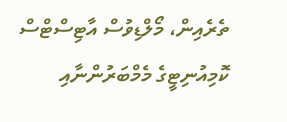ތެރެއިން، މޯލްޑިވުސް އާޓިސްޓްސް ކޮމިއުނިޓީގެ މެމްބަރުންނާއި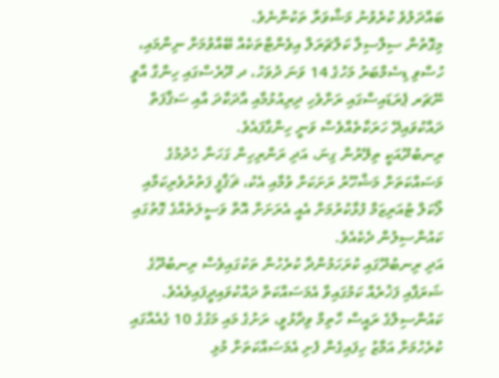ބައްދަލުވެ ކުރެވުނު މަޝްވަރާ ތަކުންނެވެ.
މިގޮތުން ސިލްސިލާ ކަލްޗަރަލް އިވެންޓްތަކެއް ބޭއްވުމަށް ނިންމައި، ހުސްވި ޑިސެމްބަރު މަހުގެ 14 ވަނަ ދުވަހު، ދ ދޫރެސްގައި ހިންގާ އާވީ ނޭޗަރ ޕެރަޑައިސްގައި ރަށްވެހި ދިރިއުޅުމާއި އާދަކާދަ އާއި ސަޤާފަތް ދައްކުވައިދޭ ހަރަކާތެއްވެސް ވަނީ ހިންގާފައެވެ.
ރިނބުދޫއަކީ ތިލޭރުން ގިނަ، އަދި ރަންރިހިން ގަހަނާ ހެދުމުގެ މަސައްކަތަށް މަޝްހޫރު ރަށަކަށް ވުމާއި އެކު، ޘަޤާފީ ފަތުރުވެރިކަމާއި ލޯކަލް ޓުއަރިޒަމް ފުޅާކުރުމަށް އެއީ އެރަށަށް އޮތް ވަސީލަތެއްގެ ގޮތުގައި ކައުންސިލުން ދެކެއެވެ.
އަދި ރިނބުދޫގައި ކުރަހަމުންދާ ކުރެހުން ތަކުގައިވެސް ރިނބުދޫގެ ޝަރަފާއި ފަޚުރެއް ކަމުގައިވާ އެމަސައްކަތް ދައްކުވައިދީފައިވެއެވެ.
ކައުންސިލްގެ ރައީސް ހާތިމް ވިދާޅުވީ، ރަށުގެ މައި މަގުގެ 10 ގެއެއްގައި ކުރެހުމަށް އަމާޒު ހިފައިގެން ފެށި އެމަސައްކަތަށް މުޅި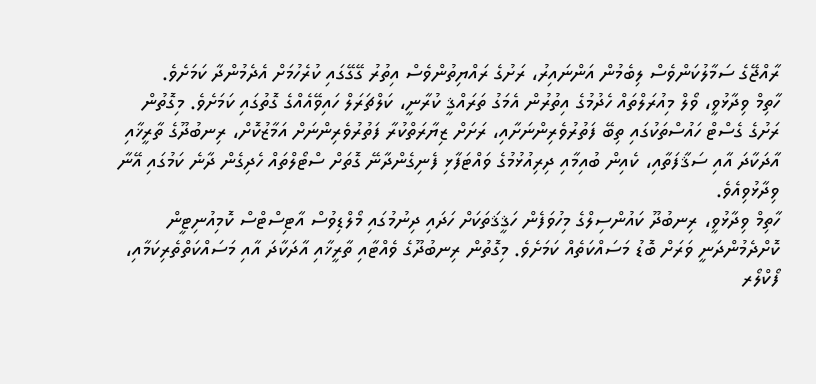ރާއްޖޭގެ ސަމާލުކަންވެސް ލިބެމުން އަންނައިރު، ރަށުގެ ރައްޔިތުންވެސް އިތުރު ގޭގޭގައި ކުރެހުމަށް އެދެމުންދާ ކަމަށެވެ.
ހާތިމް ވިދާޅުވީ، ވޯލް މިއުރަލްތައް ހެދުމުގެ އިތުރުން އެމަގު ތަރައްޤީ ކުރާނީ، ކަލްޗަރަލް ހައިވޭއެއްގެ ގޮތުގައި ކަމަށެވެ. މިގޮތުން ރަށުގެ ގެސްޓް ހައުސްތަކުގައި ތިބޭ ފަތުރުވެރިންނަށާއި، ރަށަށް ޒިޔާރަތްކުރާ ފަތުރުވެރިންނަށް އަމާޒުކޮށް، ރިނބުދޫގެ ތާރީޚާއި އާދަކާދަ އާއި ސަޤާފަތާއި، ކެއިން ބުއިމާއި ދިރިއުޅުމުގެ ވައްޓަފާޅި ފެނިގެންދާނޭ ގޮތަށް ސްޓޯލްތައް ހެދިގެން ދާނެ ކަމުގައި އޭނާ ވިދާޅުވިއެވެ.
ހާތިމް ވިދާޅުވީ، ރިނބުދޫ ކައުންސިލްގެ މިހުވަފެން ހަޤީޤަތަކަށް ހަދައި ދިނުމުގައި މޯލްޑިވުސް އާޓިސްޓްސް ކޮމިއުނިޓީން ކޮށްދެމުންދަނީ ވަރަށް ބޮޑު މަސައްކަތެއް ކަމަށެވެ. މިގޮތުން ރިނބުދޫގެ ވެއްޓާއި ތާރީޚާއި އާދަކާދަ އާއި މަސައްކަތްތެރިކަމާއި، ފޯކްލޯރ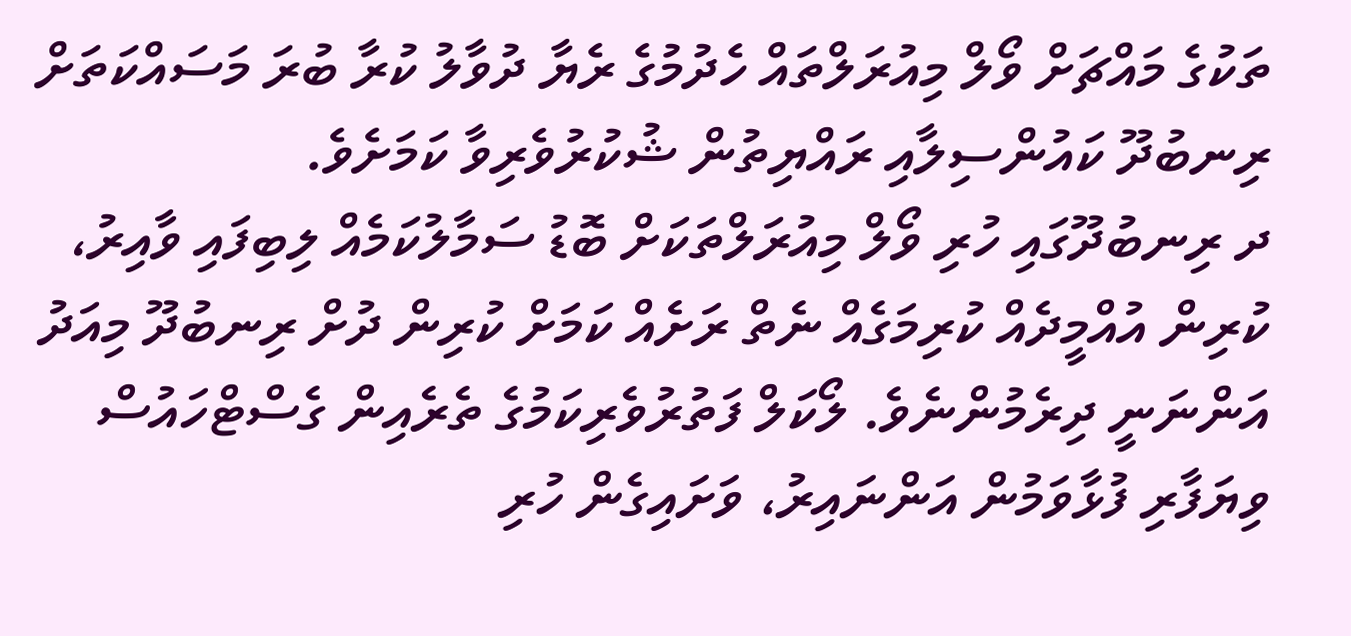ތަކުގެ މައްޗަށް ވޯލް މިއުރަލްތައް ހެދުމުގެ ރެޔާ ދުވާލު ކުރާ ބުރަ މަސައްކަތަށް ރިނބުދޫ ކައުންސިލާއި ރައްޔިތުން ޝުކުރުވެރިވާ ކަމަށެވެ.
ދ ރިނބުދޫގައި ހުރި ވޯލް މިއުރަލްތަކަށް ބޮޑު ސަމާލުކަމެއް ލިބިފައި ވާއިރު، ކުރިން އުއްމީދެއް ކުރިމަގެއް ނެތް ރަށެއް ކަމަށް ކުރިން ދުށް ރިނބުދޫ މިއަދު އަންނަނީ ދިރެމުންނެވެ. ލޯކަލް ފަތުރުވެރިކަމުގެ ތެރެއިން ގެސްޓްހައުސް ވިޔަފާރި ފުޅާވަމުން އަންނައިރު، ވަށައިގެން ހުރި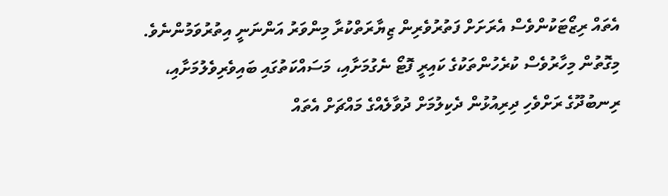އެތައް ރިޒޯޓަކުންވެސް އެރަށަށް ފަތުރުވެރިން ޒިޔާރަތްކުރާ މިންވަރު އަންނަނީ އިތުރުވަމުންނެވެ.
މިގޮތުން މިހާރުވެސް ކުރެހުންތަކުގެ ކައިރީ ފޮޓޯ ނެގުމަށާއި، މަސައްކަތުގައި ބައިވެރިވެލުމަށާއި، ރިނބުދޫގެ ރަށްވެހި ދިރިއުޅުން ދެކިލުމަށް ދުވާލެއްގެ މައްޗަށް އެތައް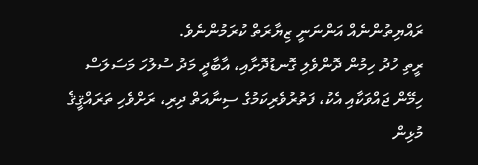ރައްޔިތުންނެއް އަންނަނީ ޒިޔާރަތް ކުރަމުންނެވެ.
ރީތި ހުދު ހިމުން ދޮންވެލި ގޮނޑުދޮށާއި، އާބާދީ މަދު ސުލުހަ މަސަލަސް ހިމޭން ޖައްވަކާއި އެކު، ފަތުރުވެރިކަމުގެ ސިނާއަތް ދިރި، ރަށްވެހި ތަރައްޤީޤެ މުޅިން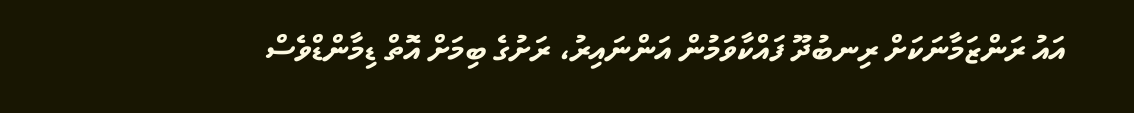އައު ރަންޒަމާނަކަށް ރިނބުދޫ ފައްކާވަމުން އަންނައިރު، ރަށުގެ ބިމަށް އޮތް ޑިމާންޑްވެސް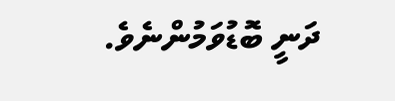ދަނީ ބޮޑުވަމުންނެވެ.